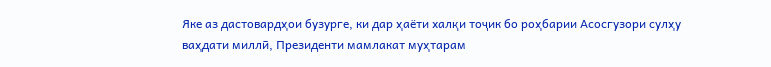Яке аз дастовардҳои бузурге, ки дар ҳаёти халқи тоҷик бо роҳбарии Асосгузори сулҳу ваҳдати миллӣ, Президенти мамлакат муҳтарам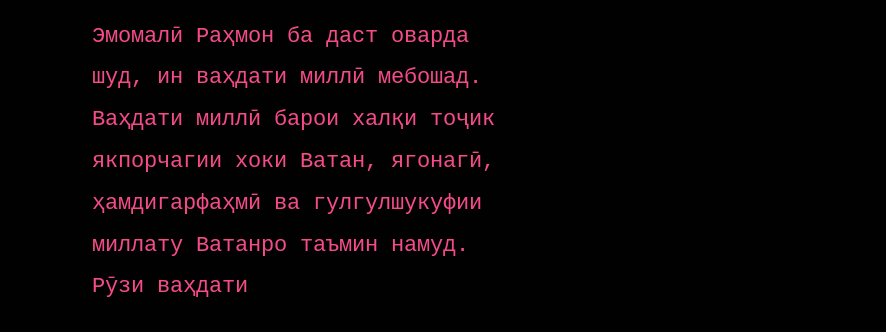Эмомалӣ Раҳмон ба даст оварда шуд, ин ваҳдати миллӣ мебошад. Ваҳдати миллӣ барои халқи тоҷик якпорчагии хоки Ватан, ягонагӣ, ҳамдигарфаҳмӣ ва гулгулшукуфии миллату Ватанро таъмин намуд.
Рӯзи ваҳдати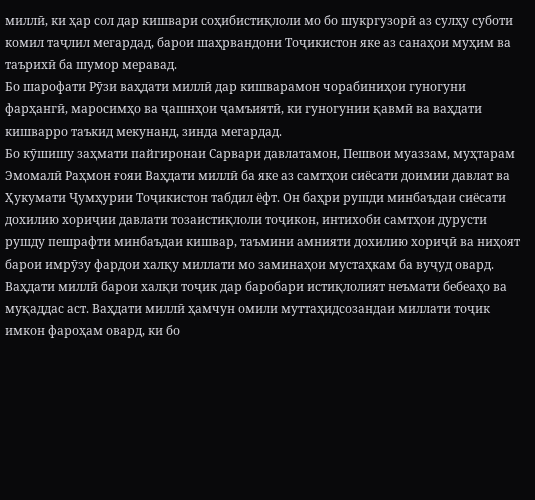миллӣ, ки ҳар сол дар кишвари соҳибистиқлоли мо бо шукргузорӣ аз сулҳу суботи комил таҷлил мегардад, барои шаҳрвандони Тоҷикистон яке аз санаҳои муҳим ва таърихӣ ба шумор меравад.
Бо шарофати Рӯзи ваҳдати миллӣ дар кишварамон чорабиниҳои гуногуни фарҳангӣ, маросимҳо ва ҷашнҳои ҷамъиятӣ, ки гуногунии қавмӣ ва ваҳдати кишварро таъкид мекунанд, зинда мегардад.
Бо кӯшишу заҳмати пайгиронаи Сарвари давлатамон, Пешвои муаззам, муҳтарам Эмомалӣ Раҳмон ғояи Ваҳдати миллӣ ба яке аз самтҳои сиёсати доимии давлат ва Ҳукумати Ҷумҳурии Тоҷикистон табдил ёфт. Он баҳри рушди минбаъдаи сиёсати дохилию хориҷии давлати тозаистиқлоли тоҷикон, интихоби самтҳои дурусти рушду пешрафти минбаъдаи кишвар, таъмини амнияти дохилию хориҷӣ ва ниҳоят барои имрӯзу фардои халқу миллати мо заминаҳои мустаҳкам ба вуҷуд овард.
Ваҳдати миллӣ барои халқи тоҷик дар баробари истиқлолият неъмати бебеаҳо ва муқаддас аст. Ваҳдати миллӣ ҳамчун омили муттаҳидсозандаи миллати тоҷик имкон фароҳам овард, ки бо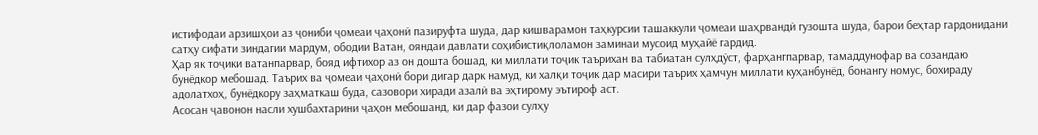истифодаи арзишҳои аз ҷониби ҷомеаи ҷаҳонӣ пазируфта шуда, дар кишварамон таҳкурсии ташаккули ҷомеаи шаҳрвандӣ гузошта шуда, барои беҳтар гардонидани сатҳу сифати зиндагии мардум, ободии Ватан, ояндаи давлати соҳибистиқлоламон заминаи мусоид муҳайё гардид.
Ҳар як тоҷики ватанпарвар, бояд ифтихор аз он дошта бошад, ки миллати тоҷик таърихан ва табиатан сулҳдӯст, фарҳангпарвар, тамаддунофар ва созандаю бунёдкор мебошад. Таърих ва ҷомеаи ҷаҳонӣ бори дигар дарк намуд, ки халқи тоҷик дар масири таърих ҳамчун миллати куҳанбунёд, бонангу номус, бохираду адолатхоҳ, бунёдкору заҳматкаш буда, сазовори хиради азалӣ ва эҳтирому эътироф аст.
Асосан ҷавонон насли хушбахтарини ҷаҳон мебошанд, ки дар фазои сулҳу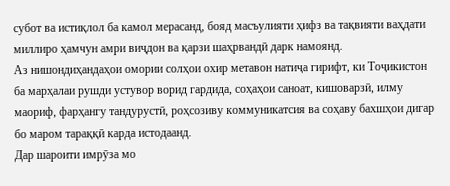субот ва истиқлол ба камол мерасанд, бояд масъулияти ҳифз ва тақвияти ваҳдати миллиро ҳамчун амри виҷдон ва қарзи шаҳрвандӣ дарк намоянд.
Аз нишондиҳандаҳои омории солҳои охир метавон натиҷа гирифт, ки Тоҷикистон ба марҳалаи рушди устувор ворид гардида, соҳаҳои саноат, кишоварзӣ, илму маориф, фарҳангу тандурустӣ, роҳсозиву коммуникатсия ва соҳаву бахшҳои дигар бо маром тараққӣ карда истодаанд.
Дар шароити имрӯза мо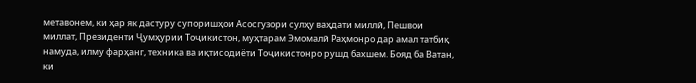метавонем, ки ҳар як дастуру супоришҳои Асосгузори сулҳу ваҳдати миллӣ, Пешвои миллат, Президенти Ҷумҳурии Тоҷикистон, муҳтарам Эмомалӣ Раҳмонро дар амал татбиқ намуда, илму фарҳанг, техника ва иқтисодиёти Тоҷикистонро рушд бахшем. Бояд ба Ватан, ки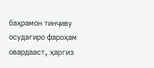баҳрамон тинҷиву осудагиро фароҳам овардааст, ҳаргиз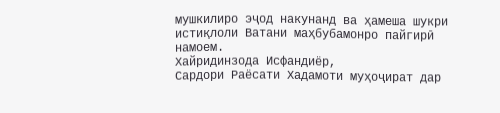мушкилиро эҷод накунанд ва ҳамеша шукри истиқлоли Ватани маҳбубамонро пайгирӣ намоем.
Хайридинзода Исфандиёр,
Сардори Раёсати Хадамоти муҳоҷират дар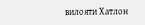вилояти Хатлон